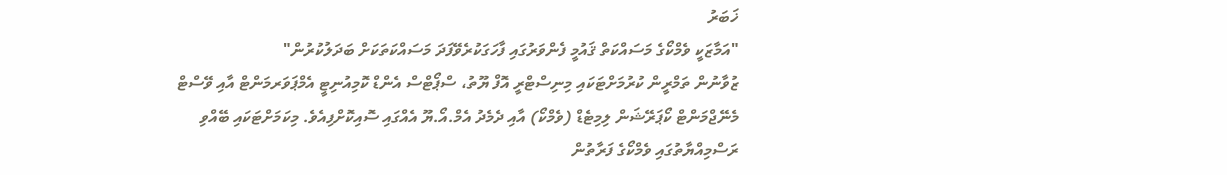ޚަބަރު
"އަމާޒަކީ ވެމްކޯގެ މަސައްކަތް ޤައުމީ ފެންވަރުގައި ފާހަގަކުރެވޭފަދަ މަސައްކަތަކަށް ބަދަލުކުރުން"
ޒުވާނުން ތަމްރީން ކުރުމަށްޓަކައި މިނިސްޓްރީ އޮފް ޔޫތު، ސްޕޯޓްސް އެންޑް ކޮމިއުނިޓީ އެމްޕަވަރމަންޓް އާއި ވޭސްޓް މެނޭޖްމަންޓް ކޯޕަރޭޝަން ލިމިޓެޑް (ވެމްކޯ) އާއި ދެމެދު އެމް.އޯ.ޔޫ އެއްގައި ސޮއިކޮށްފިއެވެ. މިކަމަށްޓަކައި ބޭއްވި ރަސްމިއްޔާތުގައި ވެމްކޯގެ ފަރާތުން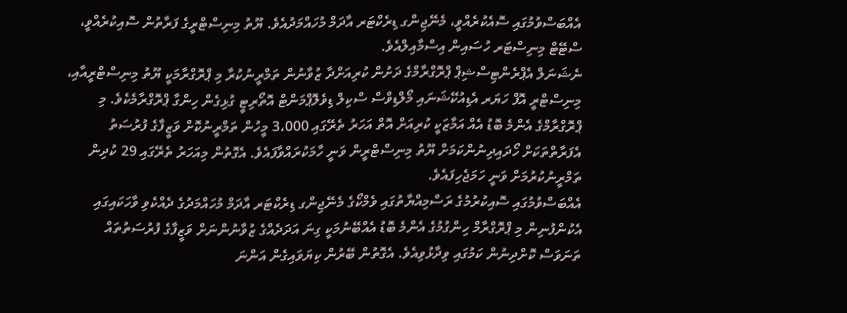އެއްބަސްވުމުގައި ސޮއެކުރެއްވީ، މެނޭޖިންގ ޑިރެކްޓަރ އާދަމް މުހައްމަދުއެވެ. ޔޫތު މިނިސްޓްރީގެ ފަރާތުން ސޮއިކުރެއްވީ، ސްޓޭޓް މިނިސްޓަރ ހުސައިން އިސްމާއިލްއެވެ.
ނެޝަނަލް އެޕްރެންޓިސްޝިޕް ޕްރޮގްރާމްގެ ދަށުން ކުރިއަށްދާ ޒުވާނުން ތަމްރީނުކުރާ މި ޕްރޮގްރާމަކީ ޔޫތު މިނިސްޓްރީއާއި، މިނިސްޓްރީ އޮފް ހަޔަރ އެޑިއުކޭޝަނައި މޯލްޑިވްސް ސްކިލް ޑިވެލޮޕްމަންޓް އޮތޯރިޓީ ގުޅިގެން ހިންގާ ޕްރޮގްރާމެކެވެ. މި ޕްރޮގްރާމްގެ އެންމެ ބޮޑު އެއް އަމާޒަކީ ކުރިއަށް އޮތް އަހަރު ތެރޭގައި 3،000 މީހުން ތަމްރީނުކޮށް ވަޒީފާގެ ފުރުސަތު އެފަރާތްތަކަށް ހޯދައިދިނުންކަމަށް ޔޫތު މިނިސްޓްރީން ވަނީ ހާމަކުރައްވާފައެވެ. އެގޮތުން މިއަހަރު ތެރޭގައި 29 ކުދިން ތަމްރީނުކުރުމަށް ވަނީ ހަމަޖެހިފައެވެ.
އެއްބަސްވުމުގައި ސޮއިކުރުމުގެ ރަސްމިއްޔާތުގައި ވެމްކޯގެ މެނޭޖިންގ ޑިރެކްޓަރ އާދަމް މުހައްމަދުގެ ދެއްކެވި ވާހަކައިގައި އެކުންފުނިން މި ޕްރޮގްރާމް ހިންގުމުގެ އެންމެ ބޮޑު އެއްބޭނުމަކީ ގިނަ އަދަދެއްގެ ޒުވާނުންނަށް ވަޒީފާގެ ފުރުސަތުތައް ތަނަވަސް ކޮށްދިނުން ކަމުގައި ވިދާޅުވިއެވެ. އެގޮތުން ބޭރުން ކިޔަވައިގެން އަންނަ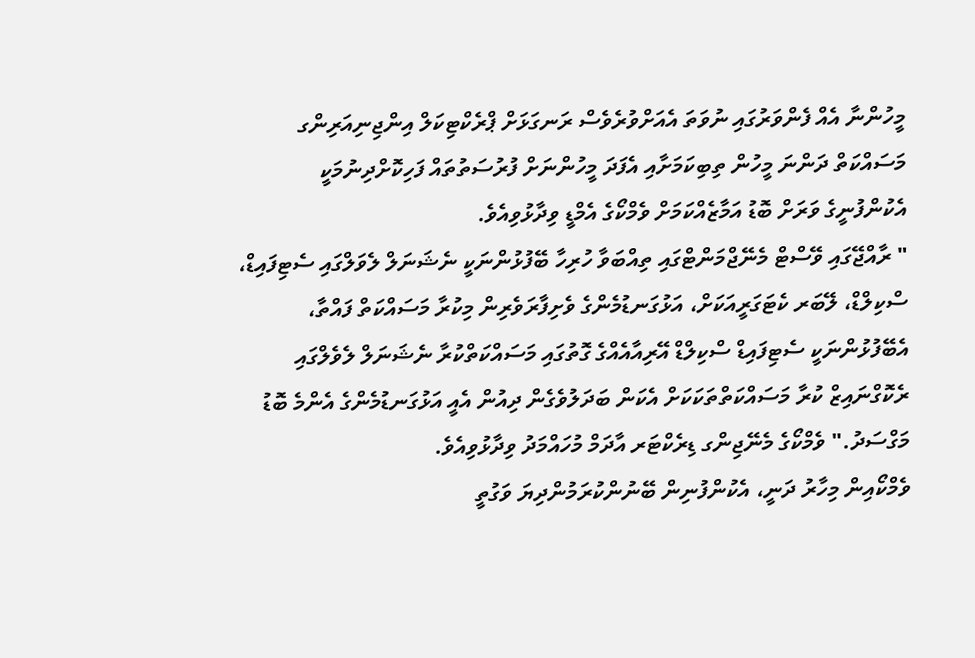މީހުންނާ އެއް ފެންވަރުގައި ނުވަތަ އެއަށްވުރެވެސް ރަނގަޅަށް ޕްރެކްޓިކަލް އިންޖިނިއަރިންގ މަސައްކަތް ދަންނަ މީހުން ތިބިކަމަށާއި އެފަދަ މީހުންނަށް ފުރުސަތުތައް ފަހިކޮށްދިނުމަކީ އެކުންފުނީގެ ވަރަށް ބޮޑު އަމާޒެއްކަމަށް ވެމްކޯގެ އެމްޑީ ވިދާޅުވިއެވެ.
" ރާއްޖޭގައި ވޭސްޓް މެނޭޖްމަންޓްގައި ތިއްބަވާ ހުރިހާ ބޭފުޅުންނަކީ ނެޝަނަލް ލެވަލްގައި ސެޓިފައިޑް، ސްކިލްޑް، ލޭބަރ ކެޓަގަރީއަކަށް، އަޅުގަނޑުމެންގެ ވެށިފާރަވެރިން މިކުރާ މަސައްކަތް ފައްތާ، އެބޭފުޅުންނަކީ ސެޓިފައިޑް ސްކިލްޑް އޭރިއާއެއްގެ ގޮތުގައި މަސައްކަތްކުރާ ނެޝަނަލް ލެވެލްގައި ރެކޮގްނައިޒް ކުރާ މަސައްކަތްތަކަކަށް އެކަން ބަދަލުވެގެން ދިއުން އެއީ އަޅުގަނޑުމެންގެ އެންމެ ބޮޑު މަގްސަދު." ވެމްކޯގެ މެނޭޖިންގ ޑިރެކްޓަރ އާދަމް މުހައްމަދު ވިދާޅުވިއެވެ.
ވެމްކޯއިން މިހާރު ދަނީ، އެކުންފުނިން ބޭނުންކުރަމުންދިޔަ ވަގުތީ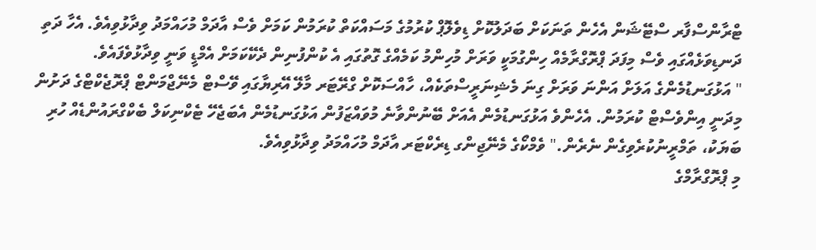ޓްރާންސްފާރ ސްޓޭޝަން އެހެން ތަނަކަށް ބަދަލުކޮށް ޑިވެލޮޕް ކުރުމުގެ މަސައްކަތް ކުރަމުން ކަމަށް ވެސް އާދަމް މުހައްމަދު ވިދާޅުވިއެވެ. އެހާ ދަތި ދަނޑިވަޅެއްގައި ވެސް މިފަދަ ޕްރޮގްރާމެއް ހިންގުމަކީ ވަރަށް މުހިންމު ކަމެއްގެ ގޮތުގައި އެ ކުންފުނިން ދެކޭކަމަށް އެމްޑީ ވަނީ ވިދާޅުވެފައެވެ.
" އަޅުގަނޑުމެންގެ އަލަށް އަންނަ ވަރަށް ގިނަ މެޝިނަރީސްތަކެއް، ހާއްސަކޮށް ގްރޭޓަރ މާލޭ އޭރިޔާގައި ވޭސްޓް މެނޭޖްމަންޓް ޕްރޮޖެކްޓްގެ ދަށުން މިދަނީ އިންވެސްޓް ކުރަމުން. އެހެންވެ އަޅުގަނޑުމެން އެއަށް ބޭނުންވާނެ މުވައްޒަފުން އަޅުގަނޑުމެން އެބަޖެހޭ ޓެކްނިކަލް ބެކްގްރައުންޑެއް ހުރި ބަޔަކު، ތަމްރީނުކުރެވިގެން ނެރެން." ވެމްކޯގެ މެނޭޖިންގ ޑިރެކްޓަރ އާދަމް މުހައްމަދު ވިދާޅުވިއެވެ.
މި ޕްރޮގްރާމްގެ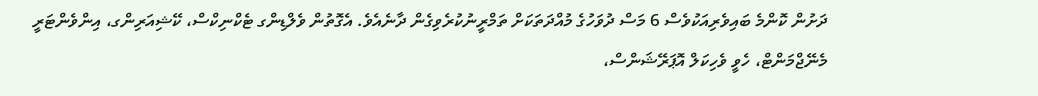ދަށުން ކޮންމެ ބައިވެރިއަކުވެސް 6 މަސް ދުވަހުގެ މުއްދަތަކަށް ތަމްރީނުކުރެވިގެން ދާނެއެވެ. އެގޮތުން ވެލްޑިންގ ޓެކްނިކްސް، ކޭޝިއަރިންގ، އިންވެންޓަރީ މެނޭޖްމަންޓް، ހެވީ ވެހިކަލް އޮޕަރޭޝަންސް،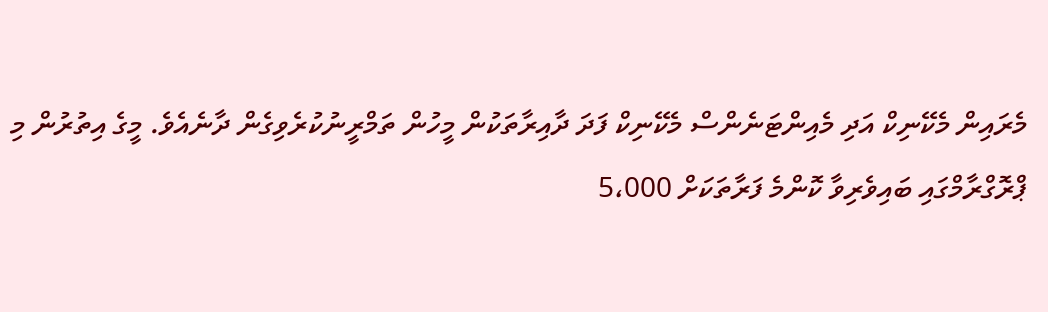މެރައިން މެކޭނިކް އަދި މެއިންޓަނެންސް މެކޭނިކް ފަދަ ދާއިރާތަކުން މީހުން ތަމްރީނުކުރެވިގެން ދާނެއެވެ. މީގެ އިތުރުން މި ޕްރޮގްރާމްގައި ބައިވެރިވާ ކޮންމެ ފަރާތަކަށް 5،000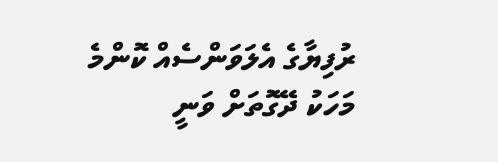ރުފިޔާގެ އެލަވަންސެއް ކޮންމެ މަހަކު ދޭގޮތަށް ވަނީ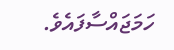ހަމަޖައްސާފައެވެ.